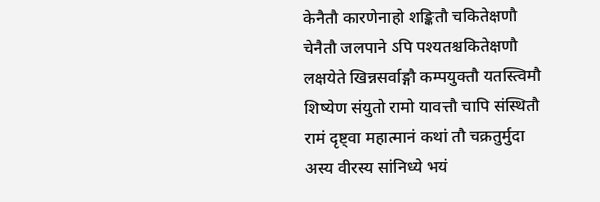केनैतौ कारणेनाहो शङ्कितौ चकितेक्षणौ
चेनैतौ जलपाने ऽपि पश्यतश्चकितेक्षणौ
लक्षयेते खिन्नसर्वाङ्गौ कम्पयुक्तौ यतस्त्विमौ
शिष्येण संयुतो रामो यावत्तौ चापि संस्थितौ
रामं दृष्ट्वा महात्मानं कथां तौ चक्रतुर्मुदा
अस्य वीरस्य सांनिध्ये भयं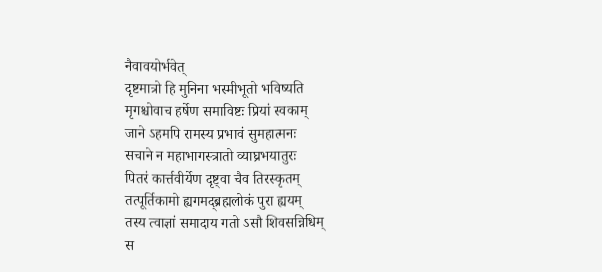नैवावयोर्भवेत्
दृष्टमात्रो हि मुनिना भस्मीभूतो भविष्यति
मृगश्चोवाच हर्षेण समाविष्टः प्रियां स्वकाम्
जाने ऽहमपि रामस्य प्रभावं सुमहात्मनः
सचाने न महाभागस्त्रातो व्याघ्रभयातुरः
पितरं कार्त्तवीर्येण दृष्ट्वा चैव तिरस्कृतम्
तत्पूर्तिकामो ह्यगमद्ब्रह्मलोकं पुरा ह्ययम्
तस्य त्वाज्ञां समादाय गतो ऽसौ शिवसन्निधिम्
स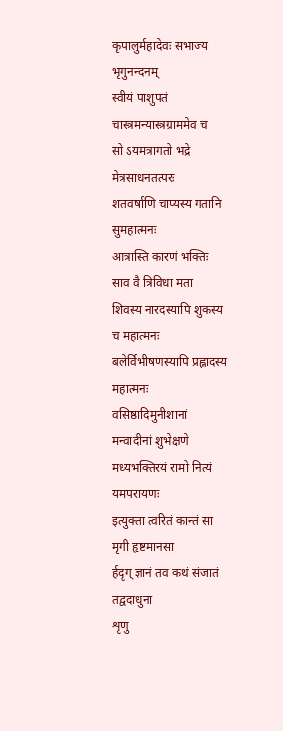कृपालुर्महादेवः सभाज्य भृगुनन्दनम्
स्वीयं पाशुपतं चास्त्रमन्यास्त्रग्राममेव च
सो ऽयमत्रागतो भद्रे मेत्रसाधनतत्परः
शतवर्षाणि चाप्यस्य गतानि सुमहात्मनः
आत्रास्ति कारणं भक्तिः साव वै त्रिविधा मता
शिवस्य नारदस्यापि शुकस्य च महात्मनः
बलेर्विभीषणस्यापि प्रह्लादस्य महात्मनः
वसिष्ठादिमुनीशानां मन्वादीनां शुभेक्षणे
मध्यभक्तिरयं रामो नित्यं यमपरायणः
इत्युक्ता त्वरितं कान्तं सा मृगी हृष्टमानसा
र्हदृग् ज्ञानं तव कथं संजातं तद्वदाधुना
शृणु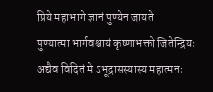प्रिये महाभागे ज्ञानं पुण्येन जायते
पुण्यात्मा भार्गवश्चायं कृष्णाभक्तो जितेन्द्रियः
अद्यैव विदितं मे ऽभूद्रासस्यास्य महात्मनः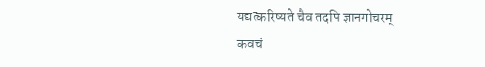यद्यत्करिष्यते चैव तदपि ज्ञानगोचरम्
कवचं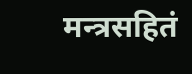मन्त्रसहितं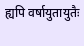ह्यपि वर्षायुतायुतैः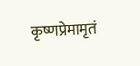कृष्णप्रेमामृतं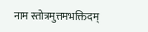नाम स्तोत्रमुत्तमभक्तिदम्